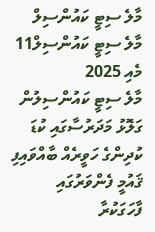މާލެ ސިޓީ ކައުންސިލް
މާލެ ސިޓީ ކައުންސިލް11 މެއި 2025
މާލެ ސިޓީ ކައުންސިލުން ގަލޮޅު މަދަރުސާގައި ކުޑަ ކުދިންގެ ހަވީރެއް ބާއްވައިފި
ޤައުމީ ފެންވަރުގައި ފާހަގަކުރާ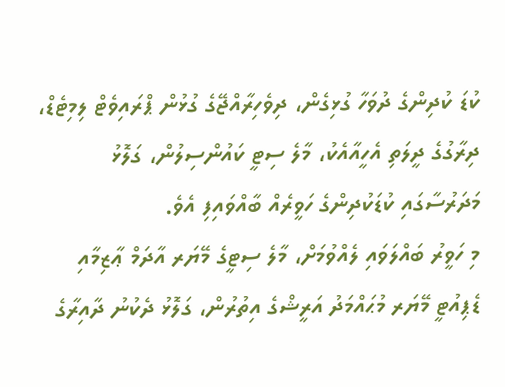ކުޑަ ކުދިންގެ ދުވަހާ ގުޅިގެން، ދިވެހިރާއްޖޭގެ ގުޅުން ޕްރައިވެޓް ލިމިޓެޑް، ދިރާގުގެ ދީލަތި އެހީއާއެކު، މާލެ ސިޓީ ކައުންސިލުން، ގަލޮޅު މަދަރުސާގައި ކުޑަކުދިންގެ ހަވީރެއް ބާއްވައިފި އެވެ.
މި ހަވީރު ބައްލަވައި ލެއްވުމަށް، މާލެ ސިޓީގެ މޭޔަރ އާދަމް ޢާޒިމާއި ޑެޕިއުޓީ މޭޔަރ މުޙައްމަދު އަރީޝްގެ އިތުރުން، ގަލޮޅު ދެކުނު ދާއިރާގެ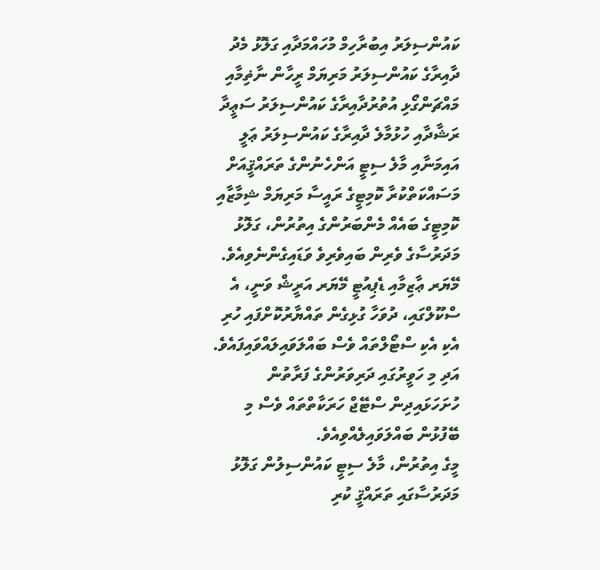ކައުންސިލަރު އިބުރާހިމް މުހައްމަދާއި ގަލޮޅު މެދު ދާއިރާގެ ކައުންސިލަރު މަރިޔަމް ރީހާން ނާޡިމާއި މައްޗަންގޯޅި އުތުރުދާއިރާގެ ކައުންސިލަރު ސަޢީދާ ރަޝާދާއި ހުޅުމާލެ ދާއިރާގެ ކައުންސިލަރު ޢަލީ އައިމަނާއި މާލެ ސިޓީ އަންހެނުންގެ ތަރައްޤީއަށް މަސައްކަތްކުރާ ކޮމިޓީގެ ރައީސާ މަރިޔަމް ޝިމާޒާއި ކޮމިޓީގެ ބައެއް މެންބަރުންގެ އިތުރުން، ގަލޮޅު މަދަރުސާގެ ވެރިން ބައިވެރިވެ ވަޑައިގެންނެވިއެވެ.
މޭޔަރ ޢާޒިމާއި ޑެޕިއުޓީ މޭޔަރ އަރީޝް ވަނީ، އެ ސްކޫލްގައި، ދުވަހާ ގުޅިގެން ތައްޔާރުކޮށްފައި ހުރި އެކި އެކި ސްޓޯލްތައް ވެސް ބައްލަވައިލައްވައިފައެވެ. އަދި މި ހަވީރުގައި ދަރިވަރުންގެ ފަރާތުން ހުށަހަޅައިދިން ސްޓޭޖް ހަރަކާތްތައް ވެސް މި ބޭފުޅުން ބައްލަވައިލެއްވިއެވެ.
މީގެ އިތުރުން، މާލެ ސިޓީ ކައުންސިލުން ގަލޮޅު މަދަރުސާގައި ތަރައްޤީ ކުރި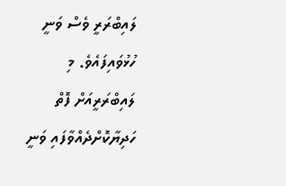ލައިބްރަރީ ވެސް ވަނީ ހުޅުވައިފައެވެ. މި ލައިބްރަރީއަށް ފޮތް ހަދިޔާކޮށްދެއްވާފައި ވަނީ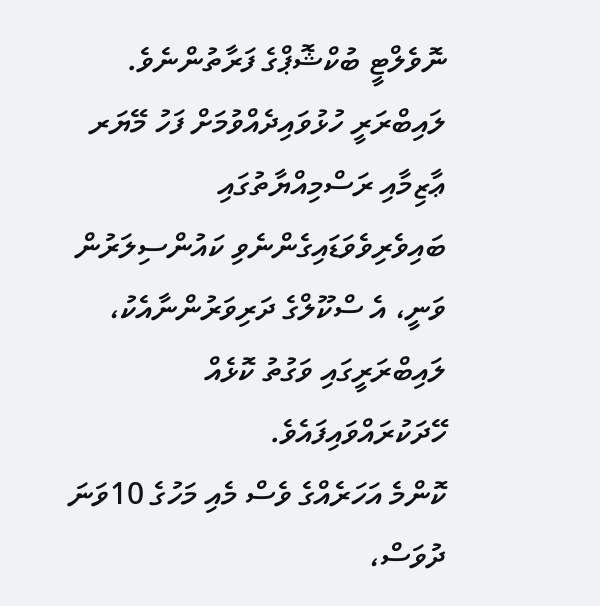ނޮވެލްޓީ ބުކްޝޮޕްގެ ފަރާތުންނެވެ.
ލައިބްރަރީ ހުޅުވައިދެއްވުމަށް ފަހު މޭޔަރ ޢާޒިމާއި ރަސްމިއްޔާތުގައި ބައިވެރިވެވަޑައިގެންނެވި ކައުންސިލަރުން ވަނީ، އެ ސްކޫލްގެ ދަރިވަރުންނާއެކު، ލައިބްރަރީގައި ވަގުތު ކޮޅެއް ހޭދަކުރައްވައިފައެވެ.
ކޮންމެ އަހަރެއްގެ ވެސް މެއި މަހުގެ 10ވަނަ ދުވަސް،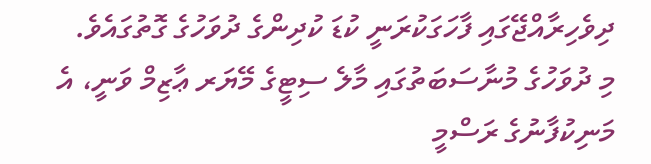ދިވެހިރާއްޖޭގައި ފާހަގަކުރަނީ ކުޑަ ކުދިންގެ ދުވަހުގެ ގޮތުގައެވެ. މި ދުވަހުގެ މުނާސަބަތުގައި މާލެ ސިޓީގެ މޭޔަރ ޢާޒިމް ވަނީ، އެ މަނިކުފާނުގެ ރަސްމީ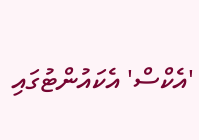'އެކްސް' އެކައުންޓުގައި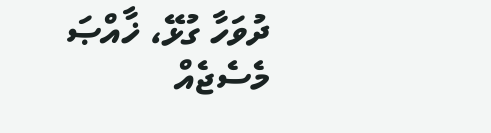ދުވަހާ ގުޅޭ، ޚާއްޞަ މެސެޖެއް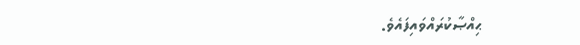ޙިއްޞާކުރައްވައިފައެވެ.